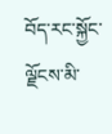བོད་རང་སྐྱོང་ལྗོངས་མི་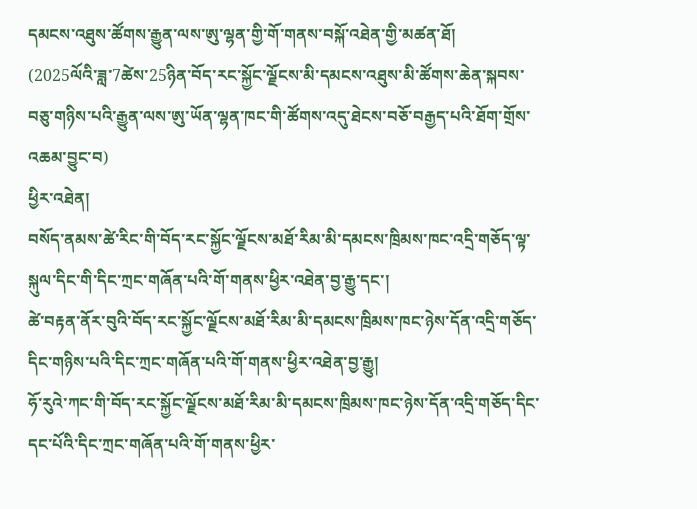དམངས་འཐུས་ཚོགས་རྒྱུན་ལས་ཨུ་ལྷན་གྱི་གོ་གནས་བསྐོ་འཐེན་གྱི་མཚན་ཐོ།
(2025ལོའི་ཟླ་7ཚེས་25ཉིན་བོད་རང་སྐྱོང་ལྗོངས་མི་དམངས་འཐུས་མི་ཚོགས་ཆེན་སྐབས་བཅུ་གཉིས་པའི་རྒྱུན་ལས་ཨུ་ཡོན་ལྷན་ཁང་གི་ཚོགས་འདུ་ཐེངས་བཅོ་བརྒྱད་པའི་ཐོག་གྲོས་འཆམ་བྱུང་བ)
ཕྱིར་འཐེན།
བསོད་ནམས་ཚེ་རིང་གི་བོད་རང་སྐྱོང་ལྗོངས་མཐོ་རིམ་མི་དམངས་ཁྲིམས་ཁང་འདྲི་གཅོད་ལྟ་སྐུལ་དིང་གི་དིང་ཀྲང་གཞོན་པའི་གོ་གནས་ཕྱིར་འཐེན་བྱ་རྒྱུ་དང་།
ཚེ་བརྟན་ནོར་བུའི་བོད་རང་སྐྱོང་ལྗོངས་མཐོ་རིམ་མི་དམངས་ཁྲིམས་ཁང་ཉེས་དོན་འདྲི་གཅོད་དིང་གཉིས་པའི་དིང་ཀྲང་གཞོན་པའི་གོ་གནས་ཕྱིར་འཐེན་བྱ་རྒྱུ།
ཧོ་རུའེ་ཀང་གི་བོད་རང་སྐྱོང་ལྗོངས་མཐོ་རིམ་མི་དམངས་ཁྲིམས་ཁང་ཉེས་དོན་འདྲི་གཅོད་དིང་དང་པོའི་དིང་ཀྲང་གཞོན་པའི་གོ་གནས་ཕྱིར་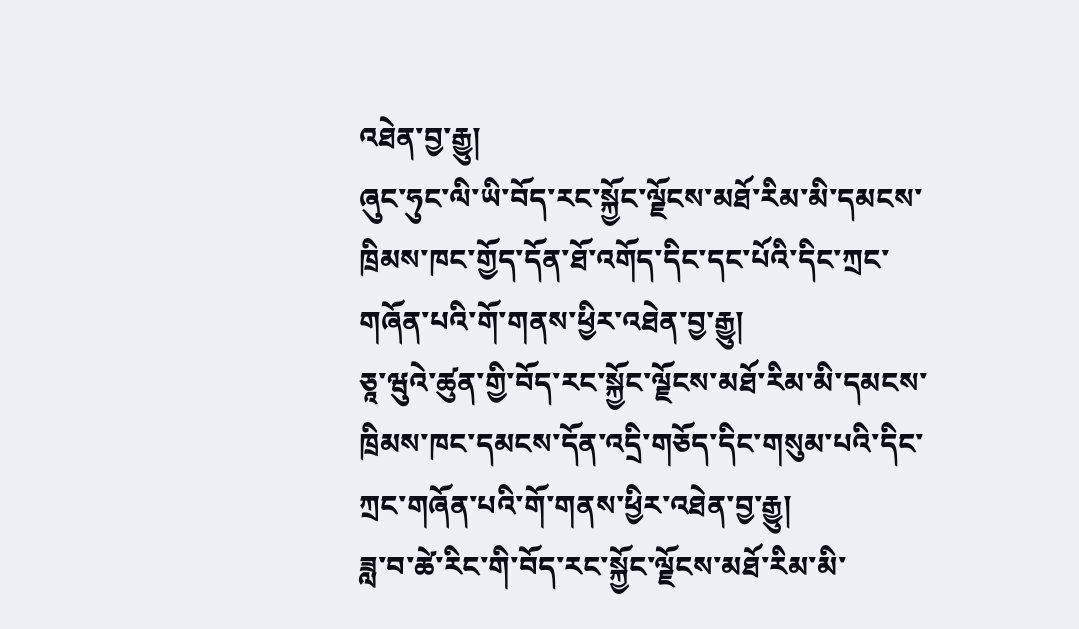འཐེན་བྱ་རྒྱུ།
ཞུང་ཧུང་ལི་ཡི་བོད་རང་སྐྱོང་ལྗོངས་མཐོ་རིམ་མི་དམངས་ཁྲིམས་ཁང་གྱོད་དོན་ཐོ་འགོད་དིང་དང་པོའི་དིང་ཀྲང་གཞོན་པའི་གོ་གནས་ཕྱིར་འཐེན་བྱ་རྒྱུ།
ཅཱ་ཝུའེ་ཚུན་གྱི་བོད་རང་སྐྱོང་ལྗོངས་མཐོ་རིམ་མི་དམངས་ཁྲིམས་ཁང་དམངས་དོན་འདྲི་གཅོད་དིང་གསུམ་པའི་དིང་ཀྲང་གཞོན་པའི་གོ་གནས་ཕྱིར་འཐེན་བྱ་རྒྱུ།
ཟླ་བ་ཚེ་རིང་གི་བོད་རང་སྐྱོང་ལྗོངས་མཐོ་རིམ་མི་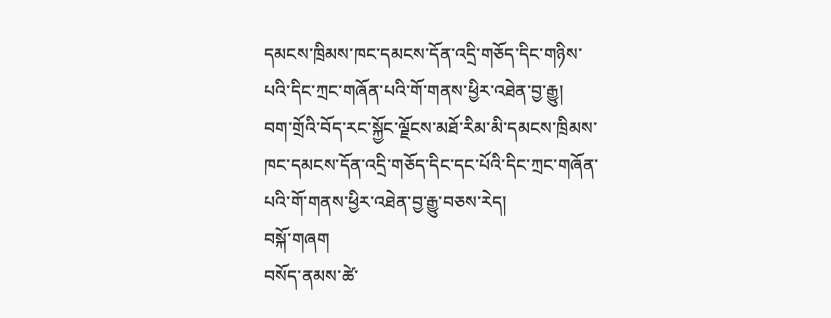དམངས་ཁྲིམས་ཁང་དམངས་དོན་འདྲི་གཅོད་དིང་གཉིས་པའི་དིང་ཀྲང་གཞོན་པའི་གོ་གནས་ཕྱིར་འཐེན་བྱ་རྒྱུ།
བག་གྲོའི་བོད་རང་སྐྱོང་ལྗོངས་མཐོ་རིམ་མི་དམངས་ཁྲིམས་ཁང་དམངས་དོན་འདྲི་གཅོད་དིང་དང་པོའི་དིང་ཀྲང་གཞོན་པའི་གོ་གནས་ཕྱིར་འཐེན་བྱ་རྒྱུ་བཅས་རེད།
བསྐོ་གཞག
བསོད་ནམས་ཚེ་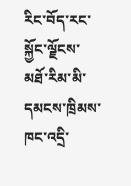རིང་བོད་རང་སྐྱོང་ལྗོངས་མཐོ་རིམ་མི་དམངས་ཁྲིམས་ཁང་འདྲི་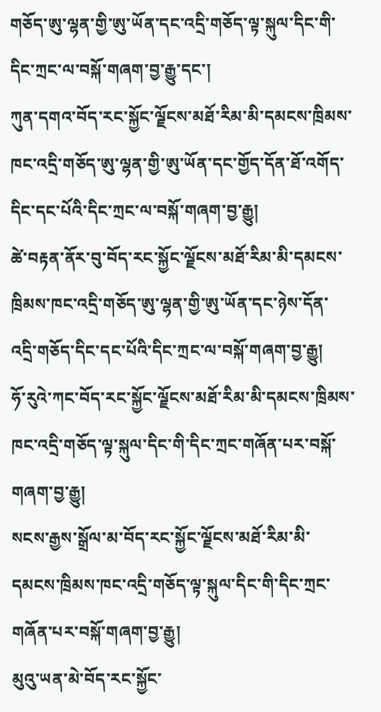གཅོད་ཨུ་ལྷན་གྱི་ཨུ་ཡོན་དང་འདྲི་གཅོད་ལྟ་སྐུལ་དིང་གི་དིང་ཀྲང་ལ་བསྐོ་གཞག་བྱ་རྒྱུ་དང་།
ཀུན་དགའ་བོད་རང་སྐྱོང་ལྗོངས་མཐོ་རིམ་མི་དམངས་ཁྲིམས་ཁང་འདྲི་གཅོད་ཨུ་ལྷན་གྱི་ཨུ་ཡོན་དང་གྱོད་དོན་ཐོ་འགོད་དིང་དང་པོའི་དིང་ཀྲང་ལ་བསྐོ་གཞག་བྱ་རྒྱུ།
ཚེ་བརྟན་ནོར་བུ་བོད་རང་སྐྱོང་ལྗོངས་མཐོ་རིམ་མི་དམངས་ཁྲིམས་ཁང་འདྲི་གཅོད་ཨུ་ལྷན་གྱི་ཨུ་ཡོན་དང་ཉེས་དོན་འདྲི་གཅོད་དིང་དང་པོའི་དིང་ཀྲང་ལ་བསྐོ་གཞག་བྱ་རྒྱུ།
ཧོ་རུའེ་ཀང་བོད་རང་སྐྱོང་ལྗོངས་མཐོ་རིམ་མི་དམངས་ཁྲིམས་ཁང་འདྲི་གཅོད་ལྟ་སྐུལ་དིང་གི་དིང་ཀྲང་གཞོན་པར་བསྐོ་གཞག་བྱ་རྒྱུ།
སངས་རྒྱས་སྒྲོལ་མ་བོད་རང་སྐྱོང་ལྗོངས་མཐོ་རིམ་མི་དམངས་ཁྲིམས་ཁང་འདྲི་གཅོད་ལྟ་སྐུལ་དིང་གི་དིང་ཀྲང་གཞོན་པར་བསྐོ་གཞག་བྱ་རྒྱུ།
མུའུ་ཡན་མེ་བོད་རང་སྐྱོང་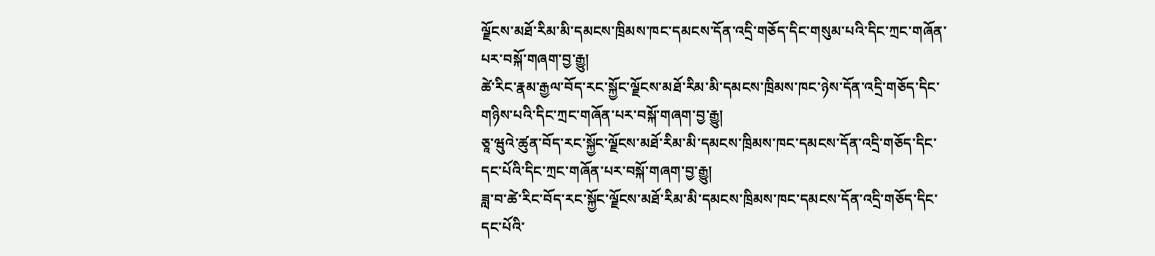ལྗོངས་མཐོ་རིམ་མི་དམངས་ཁྲིམས་ཁང་དམངས་དོན་འདྲི་གཅོད་དིང་གསུམ་པའི་དིང་ཀྲང་གཞོན་པར་བསྐོ་གཞག་བྱ་རྒྱུ།
ཚེ་རིང་རྣམ་རྒྱལ་བོད་རང་སྐྱོང་ལྗོངས་མཐོ་རིམ་མི་དམངས་ཁྲིམས་ཁང་ཉེས་དོན་འདྲི་གཅོད་དིང་གཉིས་པའི་དིང་ཀྲང་གཞོན་པར་བསྐོ་གཞག་བྱ་རྒྱུ།
ཅཱ་ཝུའེ་ཚུན་བོད་རང་སྐྱོང་ལྗོངས་མཐོ་རིམ་མི་དམངས་ཁྲིམས་ཁང་དམངས་དོན་འདྲི་གཅོད་དིང་དང་པོའི་དིང་ཀྲང་གཞོན་པར་བསྐོ་གཞག་བྱ་རྒྱུ།
ཟླ་བ་ཚེ་རིང་བོད་རང་སྐྱོང་ལྗོངས་མཐོ་རིམ་མི་དམངས་ཁྲིམས་ཁང་དམངས་དོན་འདྲི་གཅོད་དིང་དང་པོའི་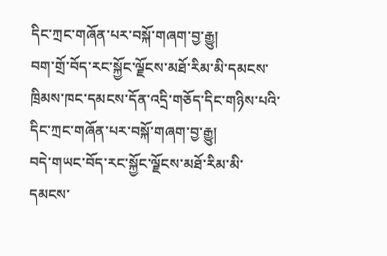དིང་ཀྲང་གཞོན་པར་བསྐོ་གཞག་བྱ་རྒྱུ།
བག་གྲོ་བོད་རང་སྐྱོང་ལྗོངས་མཐོ་རིམ་མི་དམངས་ཁྲིམས་ཁང་དམངས་དོན་འདྲི་གཅོད་དིང་གཉིས་པའི་དིང་ཀྲང་གཞོན་པར་བསྐོ་གཞག་བྱ་རྒྱུ།
བདེ་གཡང་བོད་རང་སྐྱོང་ལྗོངས་མཐོ་རིམ་མི་དམངས་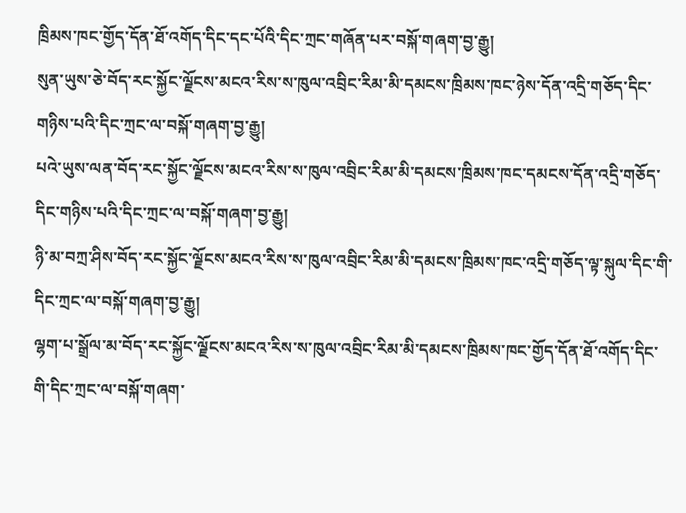ཁྲིམས་ཁང་གྱོད་དོན་ཐོ་འགོད་དིང་དང་པོའི་དིང་ཀྲང་གཞོན་པར་བསྐོ་གཞག་བྱ་རྒྱུ།
སུན་ཡུས་ཅེ་བོད་རང་སྐྱོང་ལྗོངས་མངའ་རིས་ས་ཁུལ་འབྲིང་རིམ་མི་དམངས་ཁྲིམས་ཁང་ཉེས་དོན་འདྲི་གཅོད་དིང་གཉིས་པའི་དིང་ཀྲང་ལ་བསྐོ་གཞག་བྱ་རྒྱུ།
པའེ་ཡུས་ལན་བོད་རང་སྐྱོང་ལྗོངས་མངའ་རིས་ས་ཁུལ་འབྲིང་རིམ་མི་དམངས་ཁྲིམས་ཁང་དམངས་དོན་འདྲི་གཅོད་དིང་གཉིས་པའི་དིང་ཀྲང་ལ་བསྐོ་གཞག་བྱ་རྒྱུ།
ཉི་མ་བཀྲ་ཤིས་བོད་རང་སྐྱོང་ལྗོངས་མངའ་རིས་ས་ཁུལ་འབྲིང་རིམ་མི་དམངས་ཁྲིམས་ཁང་འདྲི་གཅོད་ལྟ་སྐུལ་དིང་གི་དིང་ཀྲང་ལ་བསྐོ་གཞག་བྱ་རྒྱུ།
ལྷག་པ་སྒྲོལ་མ་བོད་རང་སྐྱོང་ལྗོངས་མངའ་རིས་ས་ཁུལ་འབྲིང་རིམ་མི་དམངས་ཁྲིམས་ཁང་གྱོད་དོན་ཐོ་འགོད་དིང་གི་དིང་ཀྲང་ལ་བསྐོ་གཞག་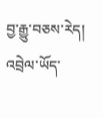བྱ་རྒྱུ་བཅས་རེད།
འབྲེལ་ཡོད་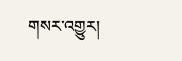གསར་འགྱུར།